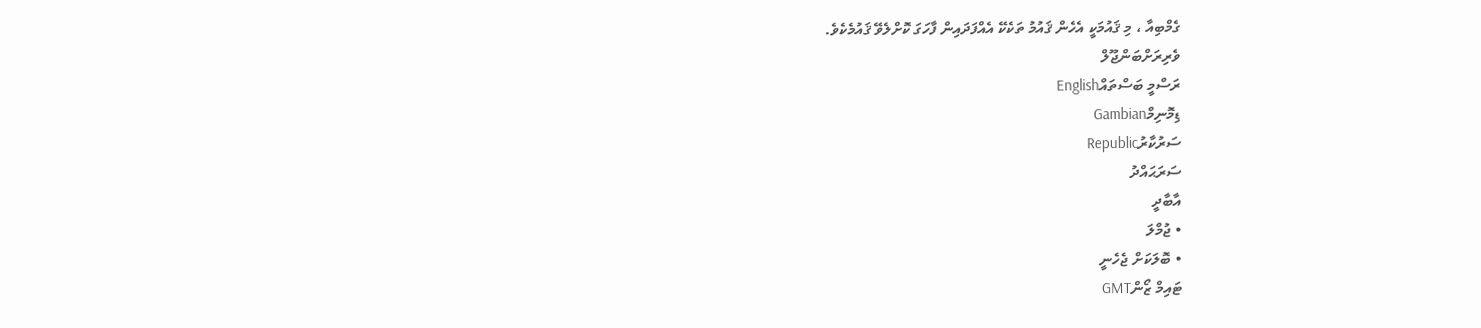ގެމްބިއާ ، މި ޤައުމަކީ އެހެން ޤައުމު ތަކެކޭ އެއްފަދައިން ފާހަގަ ކޮށްލެވޭ ޤައުމެކެވެ.
ވެރިރަށްބަންޖޫލް
ރަސްމީ ބަސްތައްEnglish
ޑިމޮނިމްGambian
ސަރުކާރުRepublic
ސަރަޙައްދު
އާބާދީ
• ޖުމްލަ
• ބޮލަކަށް ޖެހެނީ
ޓައިމް ޒޯންGMT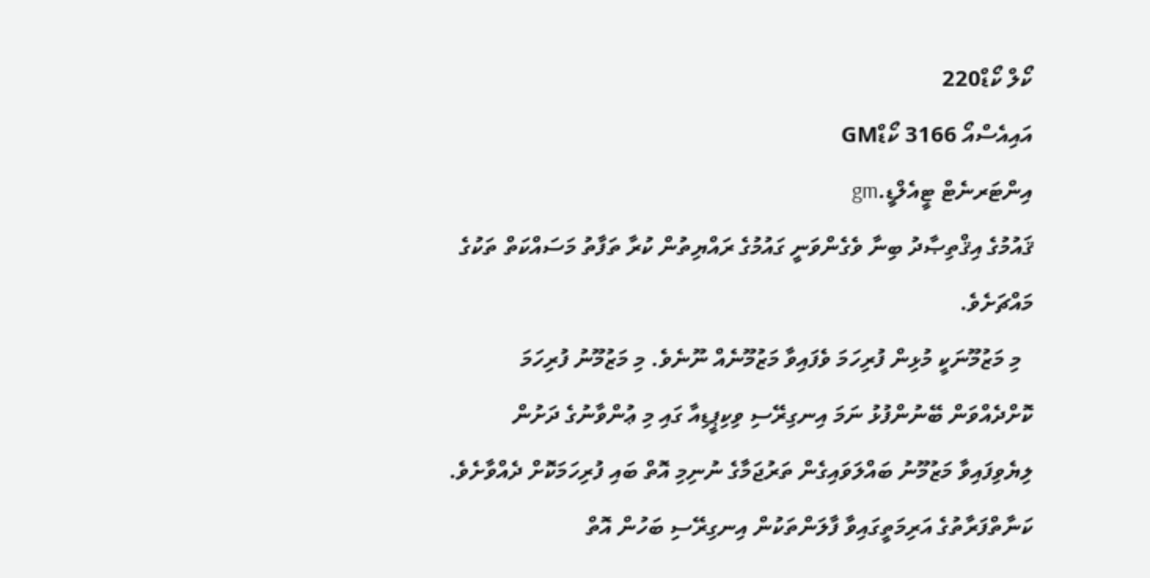ކޯލް ކޯޑް220
އައިއެސްއޯ 3166 ކޯޑްGM
އިންޓަރނެޓް ޓީއެލްޑީ.gm
ޤައުމުގެ އިޤްތިޞާދު ބިނާ ވެގެންވަނީ ގައުމުގެ ރައްޔިތުން ކުރާ ތަފާތު މަސައްކަތް ތަކުގެ މައްޗަށެވެ.
  މި މަޒުމޫނަކީ މުޅިން ފުރިހަމަ ވެފައިވާ މަޒުމޫނެއް ނޫނެވެ. މި މަޒުމޫނު ފުރިހަމަ ކޮށްދެއްވަން ބޭނުންފުޅު ނަމަ އިނގިރޭސި ވިކިޕީޑިއާ ގައި މި ޢުންވާނުގެ ދަށުން ލިޔެވިފައިވާ މަޒުމޫނު ބައްލަވައިގެން ތަރުޖަމާގެ ނުނިމި އޮތް ބައި ފުރިހަމަކޮށް ދެއްވާށެވެ. ކަނާތްފަރާތުގެ އަރިމަތީގައިވާ ފާލަންތަކުން އިނގިރޭސި ބަހުން އޮތް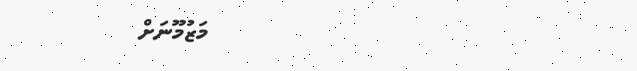މަޒުމޫނަށް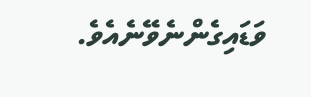ވަޑައިގެންނެވޭނެއެވެ.